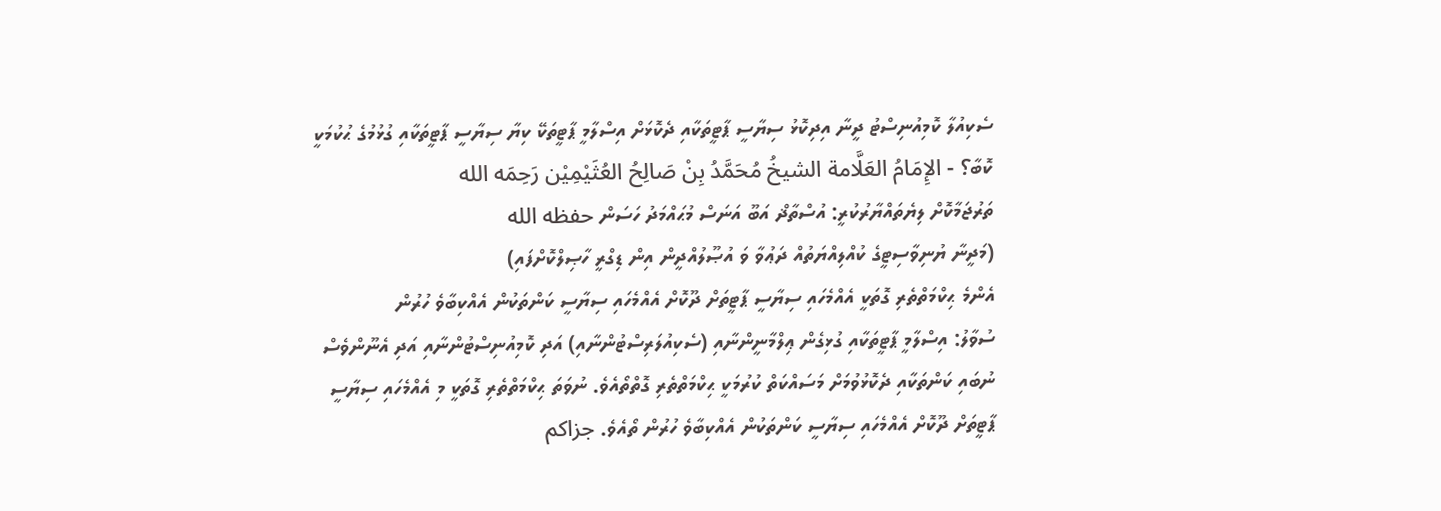ސެކިއުލާ ކޮމިއުނިސްޓު ދީނާ އިދިކޮޅު ސިޔާސީ ޕާޓީތަކާއި ދެކޮޅަށް އިސްލާމީ ޕާޓީތަކޭ ކިޔާ ސިޔާސީ ޕާޓީތަކާއި ގުޅުމުގެ ޙުކުމަކީ ކޮބާ؟ - الإِمَامُ العَلَّامة الشيخُ مُحَمَّدُ بِنْ صَالِحُ العُثَيْمِيْن رَحِمَه الله
ތަރުޖަމާކޮށް ލިޔެތައްޔާރުކުރީ: އުސްތާޛް އަބޫ އަނަސް މުޙައްމަދު ހަސަން حفظه الله
(މަދީނާ ޔުނިވާސިޓީގެ ކުއްލިއްޔަތުއް ދަޢުވާ ވަ އުޞޫލުއްދީން އިން ޑިގްރީ ހާޞިލްކޮށްފައި)
އެންމެ ޙިކްމަތްތެރި ގޮތަކީ އެއްމެހައި ސިޔާސީ ޕާޓީތަށް ދޫކޮށް އެއްމެހައި ސިޔާސީ ކަންތަކުން އެއްކިބާވެ ހުރުން
ސުވާލު: އިސްލާމީ ޕާޓީތަކާއި ގުޅިގެން ޢިލްމާނީންނާއި (ސެކިއުލަރިސްޓުންނާއި) އަދި ކޮމިއުނިސްޓުންނާއި އަދި އެނޫންވެސް ނުބައި ކަންތަކާއި ދެކޮޅުވުމަށް މަސައްކަތް ކުރުމަކީ ޙިކްމަތްތެރި ގޮތްތޯއެވެ. ނުވަތަ ޙިކްމަތްތެރި ގޮތަކީ މި އެއްމެހައި ސިޔާސީ ޕާޓީތަށް ދޫކޮށް އެއްމެހައި ސިޔާސީ ކަންތަކުން އެއްކިބާވެ ހުރުން ތޯއެވެ. جزاكم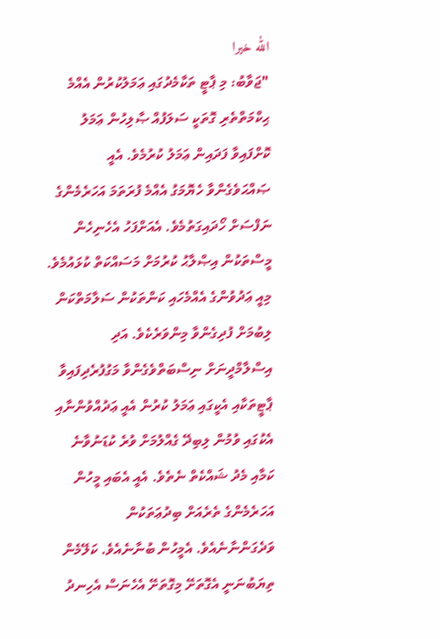الله خيرا
"ޖަވާބު: މި ޕާޓީ ތަކާމެދުގައި ޢަމަލުކުރުން އެއްމެ ޙިކްމަތްތެރި ގޮތަކީ ސަލަފުއް ޞާލިހުން ޢަމަލު ކޮށްފައިވާ ފަދައިން ޢަމަލު ކުރުމެވެ. އެއީ ޞައްޙަވެގެންވާ ހެޔޮމަގު އެއްމެ ފުރަތަމަ އަހަރެމެންގެ ނަފްސަށް ހޯދައިގަތުމެވެ. އެއަށްފަހު އެހެނިހެން މީސްތަކުން އިޞްލާޙު ކުރުމަށް މަސައްކަތް ކުޅައުމެވެ. މިއީ ޢަދުވުންގެ އެއްމެހައި ކަންތަކުން ސަލާމަތްކަން ލިބުމަށް ފުދިގެންވާ މިންވަރެކެވެ. އަދި އިސްލާމްދީނަށް ނިސްބަތްވެގެންވާ މަގުފުރެދިފައިވާ ޕާޓީތަކާއި އެކީގައި ޢަމަލު ކުރުން އެއީ ޢަދުއްވުންނާއި އެކުގައި ވުމުން ލިބިދޭ ގެއްލުމަށް ވުރެ ކުޑަނުވާނެ ކަމާއި މެދު ޝައްކެތް ނެތެވެ. އެއީ އެބައި މީހުން އަހަރެމެންގެ ތެރެއަށް ބިދުޢަތަކުން ވަދެގަންނާނެއެވެ. އެމީހުން ބުނާނެއެވެ. ކަލޭމެން ތިޔަބުނަނީ އެގޮތަށޭ މިގޮތަށޭ އެހެނަސް އެހިނދު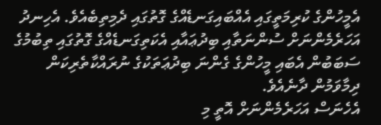އެމީހުންގެ ކުރިމަތީގައި އެއްބައިގަނޑެއްގެ ގޮތުގައި ދެމިތިބެއެވެ. އެހިނދު އަހަރެމެންނަށް ސުންނަތާއި ބިދުޢައާއި އެކަތިގަނޑެއްގެ ގޮތުގައި ތިބުމުގެ ސަބަބުން އެބައި މީހުންގެ ގެންނަ ބިދުޢަތަކުގެ ނުރައްކާތެރިކަން ދިމާވަމުން ދާނެއެވެ.
އެހެނަސް އަހަރެމެންނަށް އޮތީ މި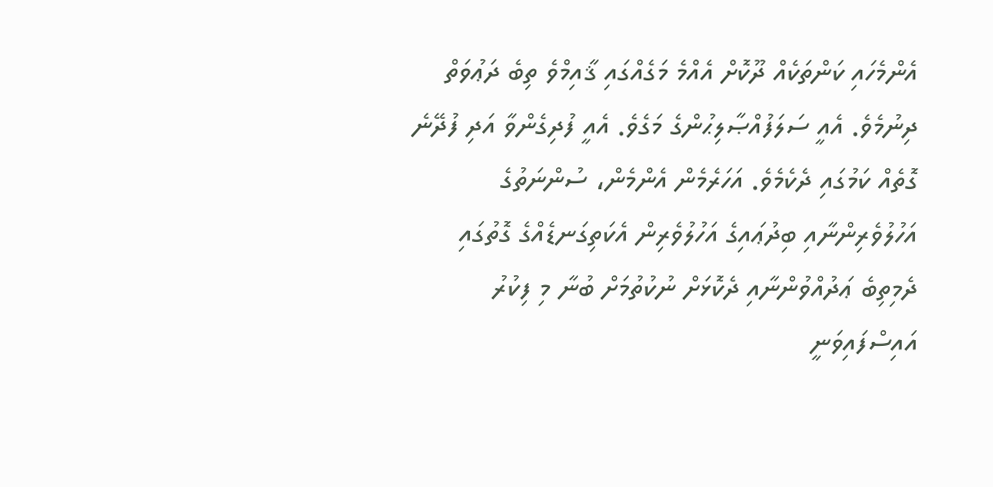އެންމެހައި ކަންތަކެއް ދޫކޮށް އެއްމެ މަގެއްގައި ޤާއިމްވެ ތިބެ ދަޢުވަތް ދިނުމެވެ. އެއީ ސަލަފުއްޞާލިޙުންގެ މަގެވެ. އެއީ ފުދިގެންވާ އަދި ފުދޭނެ ގޮތެއް ކަމުގައި ދެކެމެވެ. އަހަރެމެން އެންމެން، ސުންނަތުގެ އަހުލުވެރިންނާއި ބިދުޢައިގެ އަހުލުވެރިން އެކަތިގަނޑެއްގެ ގޮތުގައި ދެމިތިބެ ޢަދުއްވުންނާއި ދެކޮޅަށް ނުކުތުމަށް ބުނާ މި ފިކުރު އައިސްފައިވަނީ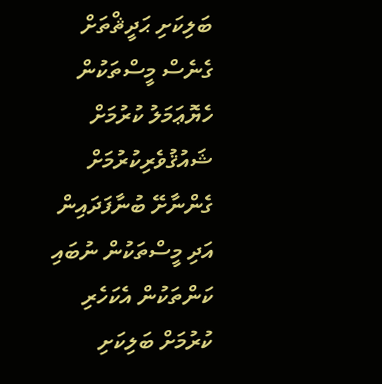ބަލިކަށި ޙަދީޘްތަށް ގެނެސް މީސްތަކުން ހެޔޮޢަމަލު ކުރުމަށް ޝައުޤުވެރިކުރުމަށް ގެންނާށޭ ބުނާފަދައިން އަދި މީސްތަކުން ނުބައި ކަންތަކުން އެކަހެރި ކުރުމަށް ބަލިކަށި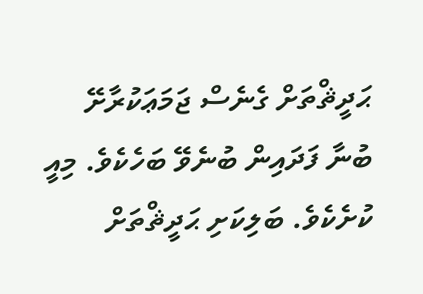ޙަދީޘްތަށް ގެނެސް ޖަމަޢަކުރާށޭ ބުނާ ފަދައިން ބުނެވޭ ބަހެކެވެ. މިއީ ކުށެކެވެ. ބަލިކަށި ޙަދީޘްތަށް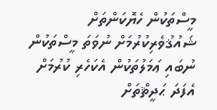މީސްތަކުން ހެޔޮކަންތަށް ޝައުޤުވެރިކުރުމަށް ނުވަތަ މީސްތަކުން ނުބައި ޢަމަލުތަކުން އެކަހެރި ކުރުމަށް އެފަދަ ޙަދީޘްތަށް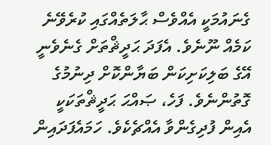ގެނައުމަކީ އެއްވެސް ޙާލަތެއްގައި ކުރެވޭނެ ކަމެއް ނޫނެވެ. އެފަދަ ޙަދީޘްތަށް ގެނެވެނީ އޭގެ ބަލިކަށިކަން ބަޔާންކޮށް ދިނުމުގެ ގޮތުންނެވެ. ފަހެ، ޞައްޙަ ޙަދީޘްތަކަކީ އެއިން ފުދިގެންވާ އެއްޗެކެވެ. ހަމައެފަދައިން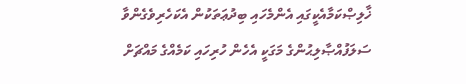ޚާލިޞްކަމާއެކީގައި އެންމެހައި ބިދުޢަތަކުން އެކަހެރިވެގެންވާ ސަލަފުއްޞާލިޙުންގެ މަގަކީ އެހެން ހުރިހައި ކަމެއްގެ މައްޗަށް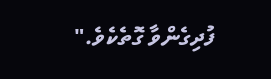ފުދިގެންވާ ގޮތެކެވެ."